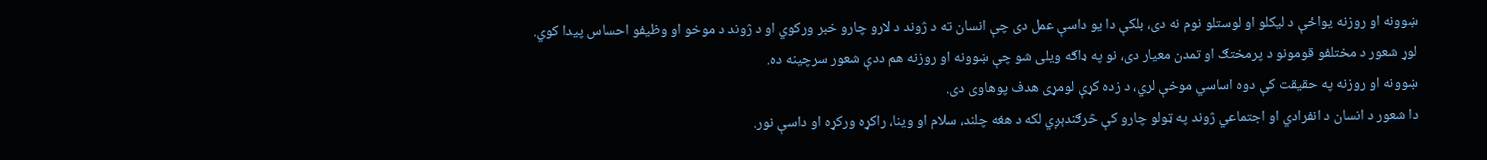ښوونه او روزنه یواځې د لیکلو او لوستلو نوم نه دی، بلکې دا یو داسې عمل دی چې انسان ته د ژوند د لارو چارو خبر ورکوي او د ژوند د موخو او وظیفو احساس پیدا کوي.
لوړ شعور د مختلفو قومونو د پرمختګ او تمدن معیار دی، نو په ډاګه ویلی شو چې ښوونه او روزنه هم ددې شعور سرچینه ده.
ښوونه او روزنه په حقیقت کې دوه اساسي موخې لري، د زده کړې لومړی هدف پوهاوی دی.
دا شعور د انسان د انفرادي او اجتماعي ژوند په ټولو چارو کې څرګندېږي لکه د هغه چلند، سلام او وینا، راکړه ورکړه او داسې نور.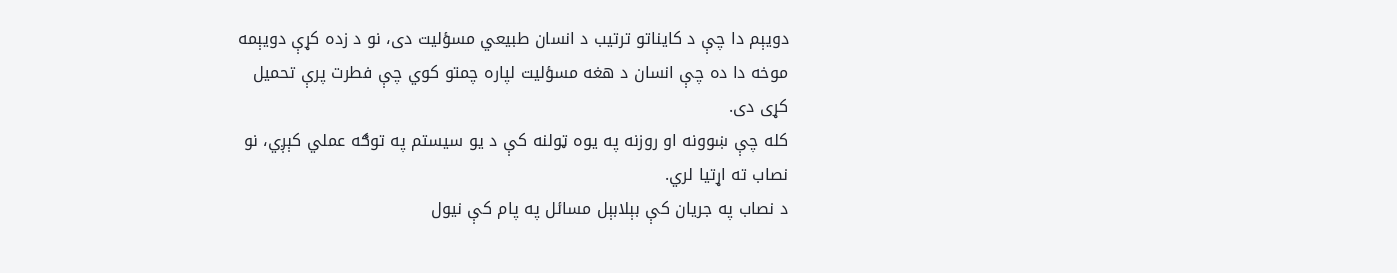دویېم دا چې د کايناتو ترتيب د انسان طبيعي مسؤليت دى، نو د زده کړې دويېمه موخه دا ده چې انسان د هغه مسؤليت لپاره چمتو کوي چې فطرت پرې تحميل کړى دى.
کله چې ښوونه او روزنه په یوه ټولنه کې د یو سیستم په توګه عملي کېږي، نو نصاب ته اړتیا لري.
د نصاب په جریان کې بېلابېل مسائل په پام کې نیول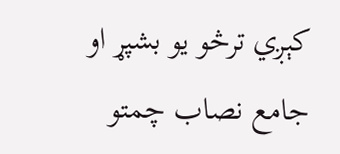کېږي ترڅو یو بشپړ او جامع نصاب چمتو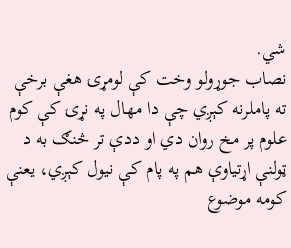شي.
نصاب جوړولو وخت کې لومړۍ هغې برخې ته پاملرنه کېږي چې دا مهال په نړۍ کې کوم علوم پر مخ روان دي او ددې تر څنګ به د ټولنې اړتیاوې هم په پام کې نیول کېږي، یعنې کومه موضوع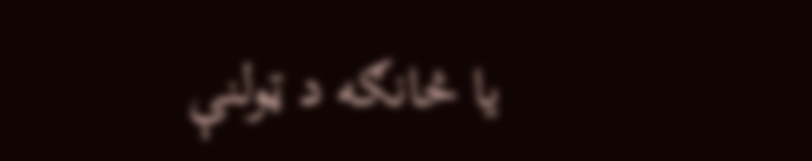یا څانګه د ټولنې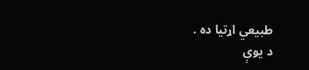طبیعي اړتیا ده .
د یوې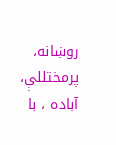روښانه، پرمختللې، آباده ، با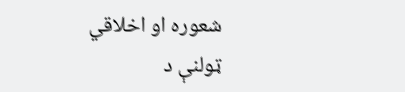شعوره او اخلاقي ټولنې د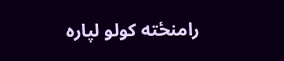رامنځته کولو لپاره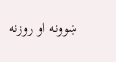ښوونه او روزنه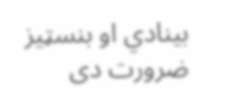بینادي او بنسټیز ضرورت دی